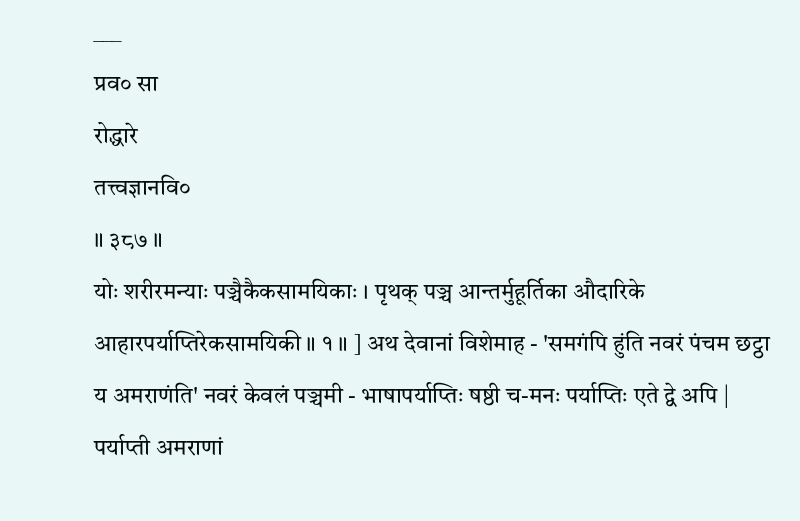___
प्रव० सा
रोद्धारे
तत्त्वज्ञानवि०
॥ ३८७ ॥
योः शरीरमन्याः पञ्चैकैकसामयिकाः । पृथक् पञ्च आन्तर्मुहूर्तिका औदारिके आहारपर्याप्तिरेकसामयिकी ॥ १ ॥ ] अथ देवानां विशेमाह - 'समगंपि हुंति नवरं पंचम छट्ठा य अमराणंति' नवरं केवलं पञ्चमी - भाषापर्याप्तिः षष्ठी च-मनः पर्याप्तिः एते द्वे अपि | पर्याप्ती अमराणां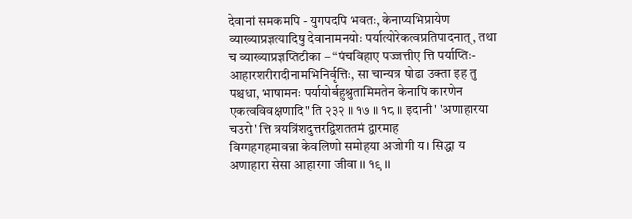देवानां समकमपि - युगपदपि भवतः, केनाप्यभिप्रायेण व्याख्याप्रज्ञत्यादिषु देवानामनयोः पर्यात्योरेकत्वप्रतिपादनात्, तथा च व्याख्याप्रज्ञप्तिटीका – “पंचविहाए पज्जत्तीए त्ति पर्याप्तिः- आहारशरीरादीनामभिनिर्वृत्तिः, सा चान्यत्र षोढा उक्ता इह तु पश्चधा, भाषामनः पर्यायोर्बहुश्रुतामिमतेन केनापि कारणेन एकत्वविवक्षणादि" ति २३२ ॥ १७ ॥ १८ ॥ इदानी' 'अणाहारया चउरो' त्ति त्रयत्रिंशदुत्तरद्विशततमं द्वारमाह
विग्गहगहमावन्ना केवलिणो समोहया अजोगी य। सिद्धा य अणाहारा सेसा आहारगा जीवा ।। १९ ।।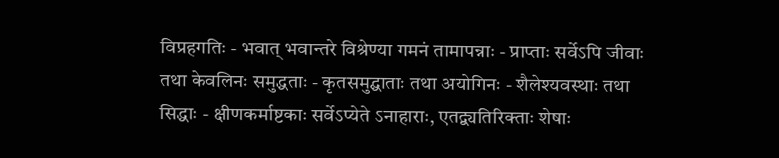विप्रहगतिः - भवात् भवान्तरे विश्रेण्या गमनं तामापन्नाः - प्राप्ताः सर्वेऽपि जीवाः तथा केवलिनः समुद्धताः - कृतसमुद्घाताः तथा अयोगिनः - शैलेश्यवस्थाः तथा सिद्धाः - क्षीणकर्माष्टकाः सर्वेऽप्येते ऽनाहाराः, एतद्व्यतिरिक्ताः शेषाः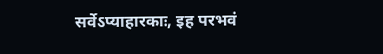सर्वेऽप्याहारकाः, इह परभवं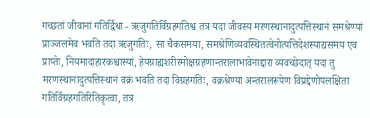गच्छतां जीवानां गतिर्द्विधा - ऋजुगतिर्विग्रहगतिश्व तत्र यदा जीवस्य मरणस्थानादुत्पत्तिस्थानं समश्रेण्यां प्राञ्जलमेव भवति तदा ऋजुगतिः, सा चैकसमया, समश्रेणिव्यवस्थितत्वेनोत्पत्तिदेशस्याद्यसमय एव प्राप्तेः, नियमादाहारकश्चास्यां, हेयग्राह्यशरीरमोक्षग्रहणान्तरालाभावेनाद्दारा व्यवच्छेदात् यदा तु मरणस्थानादुत्पत्तिस्थानं वक्रं भवति तदा विग्रहगतिः, वक्रश्रेण्या अन्तरालरूपेण विप्रद्देणोपलक्षिता गतिर्विग्रहगतिरितिकृत्वा, तत्र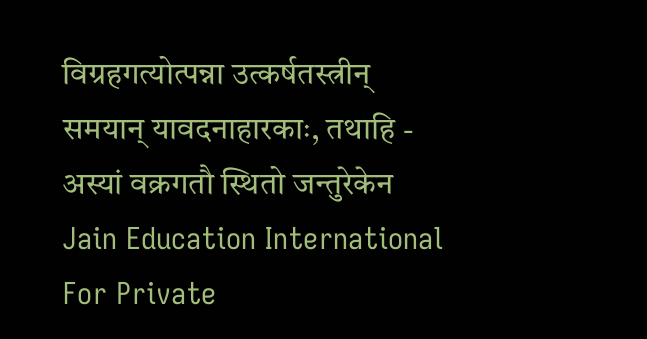विग्रहगत्योत्पन्ना उत्कर्षतस्त्रीन् समयान् यावदनाहारकाः, तथाहि - अस्यां वक्रगतौ स्थितो जन्तुरेकेन
Jain Education International
For Private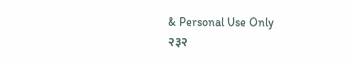& Personal Use Only
२३२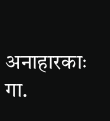अनाहारकाः गा.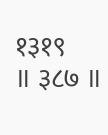१३१९
॥ ३८७ ॥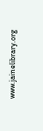www.jainelibrary.org